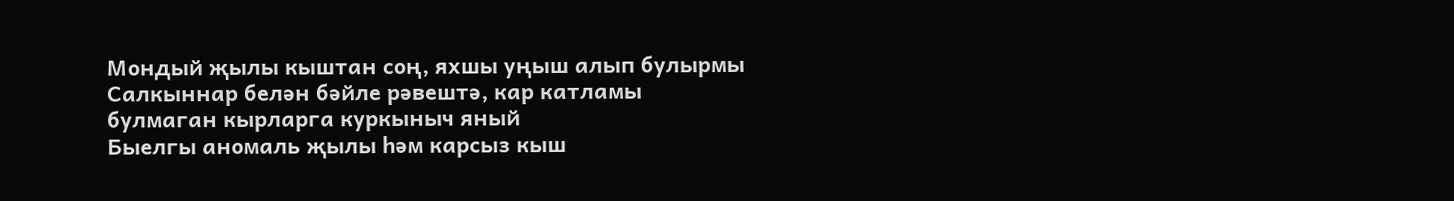Мондый җылы кыштан соң, яхшы уңыш алып булырмы
Салкыннар белән бәйле рәвештә, кар катламы булмаган кырларга куркыныч яный
Быелгы аномаль җылы һәм карсыз кыш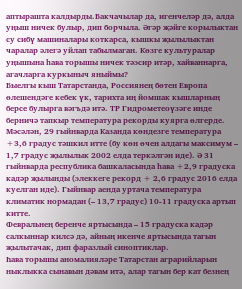аптырашта калдырды.Бакчачылар да, игенчеләр дә, алда уңыш ничек булыр, дип борчыла. Әгәр җәйге корылыктан су сибү машиналары коткарса, кышкы җылылыктан чаралар әлегә уйлап табылмаган. Көзге культуралар уңышына һава торышы ничек тәэсир итәр, хайваннарга, агачларга куркыныч яныймы?
Быелгы кыш Татарстанда, Россиянең бөтен Европа өлешендәге кебек үк, тарихта иң йомшак кышларның берсе булырга вәгъдә итә. ТР Гидрометеоүзәге инде берничә тапкыр температура рекорды куярга өлгерде. Мәсәлән, 29 гыйнварда Казанда көндезге температура +3,6 градус тәшкил итте (бу көн өчен алдагы максимум – 1,7 градус җылылык 2002 елда теркәлгән иде). Ә 31 гыйнварда республика башкаласында һава +2,9 градуска кадәр җылынды (элеккеге рекорд + 2,6 градус 2016 елда куелган иде). Гыйнвар аенда уртача температура климатик нормадан (– 13,7 градус) 10-11 градуска артып китте.
Февральнең беренче яртысында – 15 градуска кадәр салкыннар килсә дә, айның икенче яртысында тагын җылытачак, дип фаразлый синоптиклар.
Һава торышы аномалияләре Татарстан аграрийларын ныклыкка сынавын дәвам итә, алар тагын бер кат безнең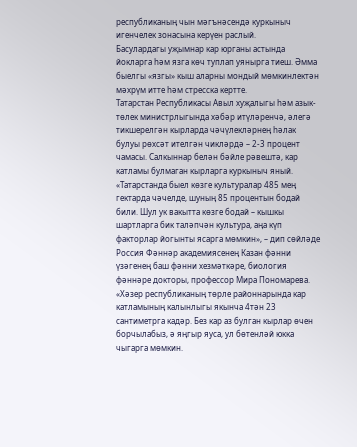республиканың чын мәгънәсендә куркыныч игенчелек зонасына керүен раслый.
Басулардагы уҗымнар кар юрганы астында йокларга һәм язга көч туплап уянырга тиеш. Әмма быелгы «язгы» кыш аларны мондый мөмкинлектән мәхрүм итте һәм стресска кертте.
Татарстан Республикасы Авыл хуҗалыгы һәм азык-төлек министрлыгында хәбәр итүләренчә, әлегә тикшерелгән кырларда чәчүлекләрнең һәлак булуы рөхсәт ителгән чикләрдә – 2-3 процент чамасы. Салкыннар белән бәйле рәвештә, кар катламы булмаган кырларга куркыныч яный.
«Татарстанда быел көзге культуралар 485 мең гектарда чәчелде, шуның 85 процентын бодай били. Шул ук вакытта көзге бодай – кышкы шартларга бик таләпчән культура, аңа күп факторлар йогынты ясарга мөмкин», – дип сөйләде Россия Фәннәр академиясенең Казан фәнни үзәгенең баш фәнни хезмәткәре, биология фәннәре докторы, профессор Мира Пономарева.
«Хәзер республиканың төрле районнарында кар катламының калынлыгы якынча 4тән 23 сантиметрга кадәр. Без кар аз булган кырлар өчен борчылабыз, ә яңгыр яуса, ул бөтенләй юкка чыгарга мөмкин.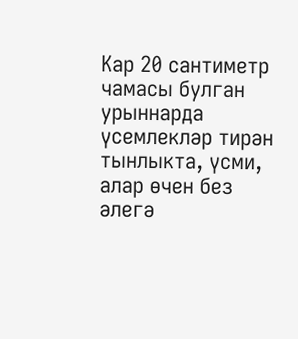Кар 20 сантиметр чамасы булган урыннарда үсемлекләр тирән тынлыкта, үсми, алар өчен без әлегә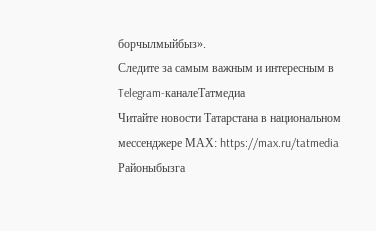борчылмыйбыз».
Следите за самым важным и интересным в Telegram-каналеТатмедиа
Читайте новости Татарстана в национальном мессенджере MАХ: https://max.ru/tatmedia
Районыбызга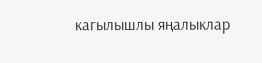кагылышлы яңалыклар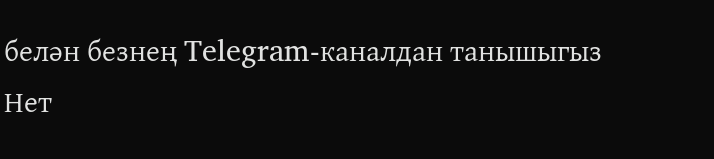белән безнең Telegram-каналдан танышыгыз
Нет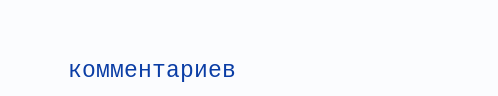комментариев